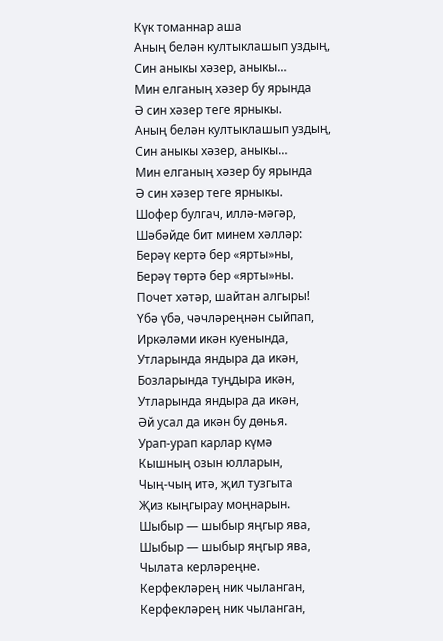Күк томаннар аша
Аның белән култыклашып уздың,
Син аныкы хәзер, аныкы…
Мин елганың хәзер бу ярында
Ә син хәзер теге ярныкы.
Аның белән култыклашып уздың,
Син аныкы хәзер, аныкы…
Мин елганың хәзер бу ярында
Ә син хәзер теге ярныкы.
Шофер булгач, иллә-мәгәр,
Шәбәйде бит минем хәлләр:
Берәү кертә бер «ярты»ны,
Берәү тѳртә бер «ярты»ны.
Почет хәтәр, шайтан алгыры!
Үбә үбә, чәчләреңнән сыйпап,
Иркәләми икән куенында,
Утларында яндыра да икән,
Бозларында туңдыра икән,
Утларында яндыра да икән,
Әй усал да икән бу дөнья.
Урап-урап карлар күмә
Кышның озын юлларын,
Чың-чың итә, җил тузгыта
Җиз кыңгырау моңнарын.
Шыбыр — шыбыр яңгыр ява,
Шыбыр — шыбыр яңгыр ява,
Чылата керләреңне.
Керфекләрең ник чыланган,
Керфекләрең ник чыланган,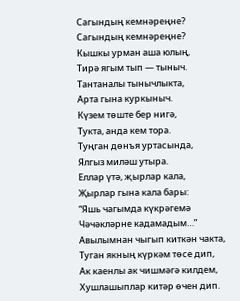Сагындың кемнәреңне?
Сагындың кемнәреңне?
Кышкы урман аша юлың,
Тирә ягым тып — тыныч.
Тантаналы тынычлыкта,
Арта гына куркыныч.
Күзем төште бер нигә,
Тукта, анда кем тора.
Туңган дөнъя уртасында,
Ялгыз миләш утыра.
Еллар үтә, җырлар кала,
Җырлар гына кала бары:
“Яшь чагымда күкрәгемә
Чәчәкләрне кадамадым…”
Авылымнан чыгып киткән чакта,
Туган якның күркәм төсе дип,
Ак каенлы ак чишмәгә килдем,
Хушлашыплар китәр өчен дип.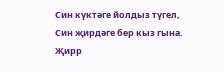Син күктәге йолдыз түгел,
Син җирдәге бер кыз гына.
Җирр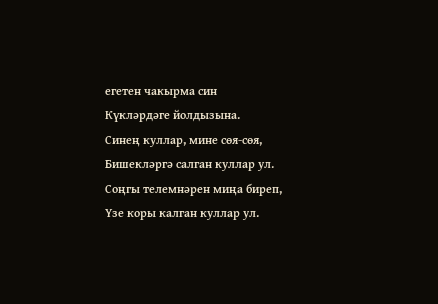егетен чакырма син
Күкләрдәге йолдызына.
Синең куллар, мине сөя-сөя,
Бишекләргә салган куллар ул.
Соңгы телемнәрен миңа биреп,
Үзе коры калган куллар ул.